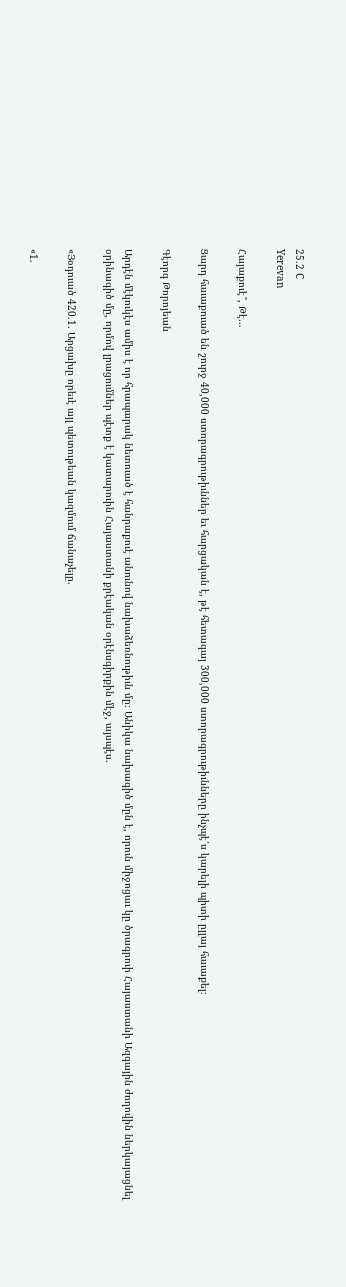25.2 C
Yerevan

Հայաքուէ՞, Թէ…

Ցարդ հաւաքուած են շուրջ 40,000 ստորագրութիւններ եւ հարցական է, թէ հետագայ 300,000 ստորագրութիւնները ինչպէ՛ս կարելի պիտի ըլլայ հաւաքել։

Գէորգ Թորոյեան

Արդէն մէկուկէս ամիս է որ հրապարակ նետուած է հանրաքուէ անունով նախաձեռնութիւն մը։ Անիկա նախագիծ մըն է, որուն միջոցաւ կը ծրագրուի Հայաստանի Ազգային ժողովին ներկայացնել օրինագիծ մը, որմով լրացումներ պէտք է կատարուին Հայաստանի քրէական օրէնսգիրքին մէջ, այսպէս.

«Յօդուած 420.1. Արցախը որեւէ այլ պետութեան կազմում ճանաչելը.

«1.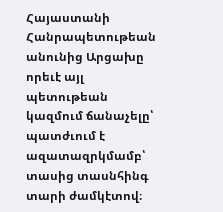Հայաստանի Հանրապետութեան անունից Արցախը որեւէ այլ պետութեան կազմում ճանաչելը՝ պատժւում է ազատազրկմամբ՝ տասից տասնհինգ տարի ժամկէտով։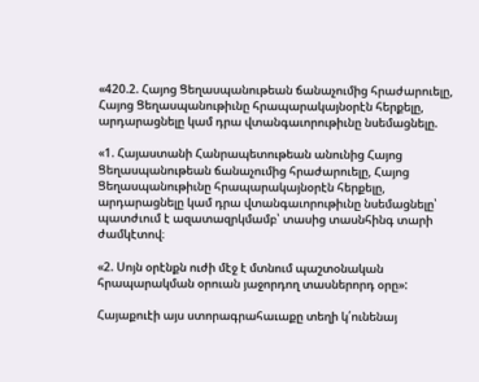«420.2. Հայոց Ցեղասպանութեան ճանաչումից հրաժարուելը, Հայոց Ցեղասպանութիւնը հրապարակայնօրէն հերքելը, արդարացնելը կամ դրա վտանգաւորութիւնը նսեմացնելը.

«1. Հայաստանի Հանրապետութեան անունից Հայոց Ցեղասպանութեան ճանաչումից հրաժարուելը, Հայոց Ցեղասպանութիւնը հրապարակայնօրէն հերքելը, արդարացնելը կամ դրա վտանգաւորութիւնը նսեմացնելը՝ պատժւում է ազատազրկմամբ՝ տասից տասնհինգ տարի ժամկէտով։

«2. Սոյն օրէնքն ուժի մէջ է մտնում պաշտօնական հրապարակման օրուան յաջորդող տասներորդ օրը»:

Հայաքուէի այս ստորագրահաւաքը տեղի կ՛ունենայ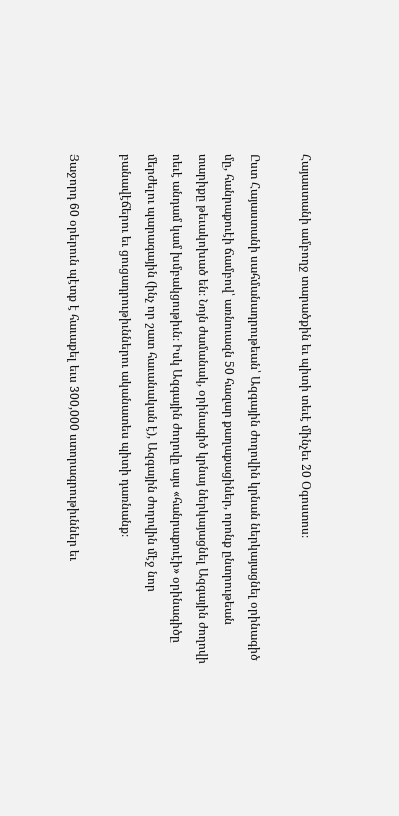Հայաստանի ամբողջ տարածքին եւ պիտի տեւէ մինչեւ 20 Օգոստոս։

Ըստ Հայաստանի սահմանադրութեան՝ Ազգային ժողովին կրնան ներկայացնել օրինագիծ մը, հանրաքուէի ճամբով՝ առնուազն 50 հազար քաղաքացիներ, որոնք ընտրութեան տարիքը թեւակոխած են։ Նոյն ժամանակ, օրինագիծ կրնայ ներկայացնել Ազգային ժողովի ոեւէ անդամ կամ խմբակցութիւն։ Իսկ Ազգային ժողովը այս «հանրաքուէի» օրինագիծը մերժելու պարագային (ինչ որ շատ հաւանական է), Ազգային ժողովին մէջ նոր բանավէճերու եւ ցուցադրութիւններու ականատես պիտի դառնանք։

Յաջորդ 60 օրերուն պէտք է հաւաքել եւս 300,000 ստորագրութիւններ եւ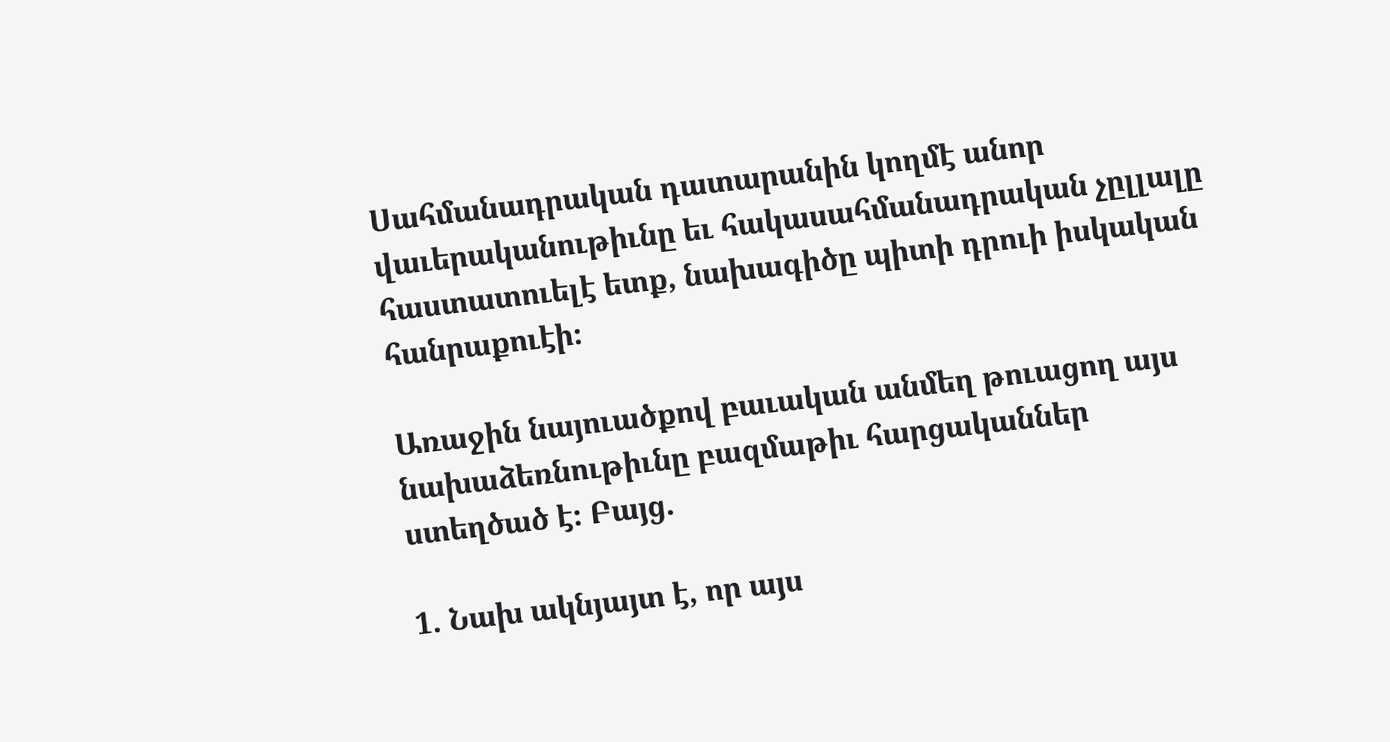Սահմանադրական դատարանին կողմէ անոր վաւերականութիւնը եւ հակասահմանադրական չըլլալը հաստատուելէ ետք, նախագիծը պիտի դրուի իսկական հանրաքուէի։

Առաջին նայուածքով բաւական անմեղ թուացող այս նախաձեռնութիւնը բազմաթիւ հարցականներ ստեղծած է։ Բայց.

1. Նախ ակնյայտ է, որ այս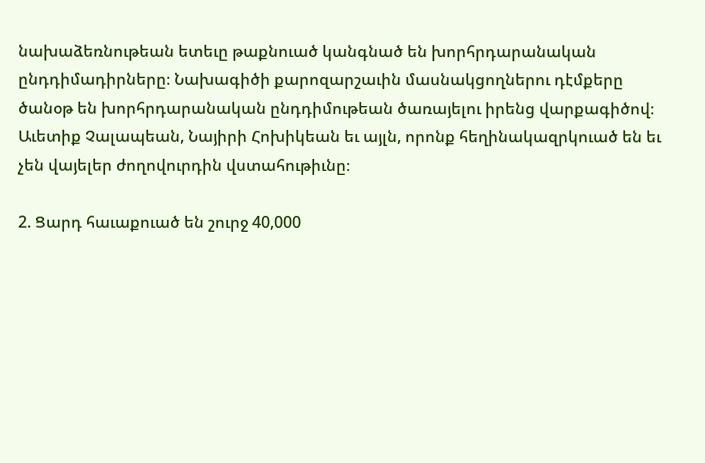նախաձեռնութեան ետեւը թաքնուած կանգնած են խորհրդարանական ընդդիմադիրները։ Նախագիծի քարոզարշաւին մասնակցողներու դէմքերը ծանօթ են խորհրդարանական ընդդիմութեան ծառայելու իրենց վարքագիծով։ Աւետիք Չալապեան, Նայիրի Հոխիկեան եւ այլն, որոնք հեղինակազրկուած են եւ չեն վայելեր ժողովուրդին վստահութիւնը։

2. Ցարդ հաւաքուած են շուրջ 40,000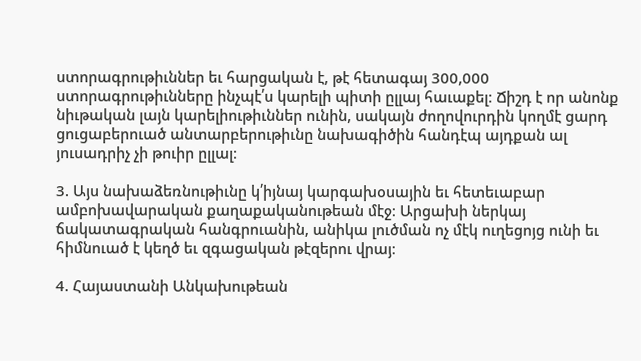ստորագրութիւններ եւ հարցական է, թէ հետագայ 300,000 ստորագրութիւնները ինչպէ՛ս կարելի պիտի ըլլայ հաւաքել։ Ճիշդ է որ անոնք նիւթական լայն կարելիութիւններ ունին, սակայն ժողովուրդին կողմէ ցարդ ցուցաբերուած անտարբերութիւնը նախագիծին հանդէպ այդքան ալ յուսադրիչ չի թուիր ըլլալ։

3. Այս նախաձեռնութիւնը կ՛իյնայ կարգախօսային եւ հետեւաբար ամբոխավարական քաղաքականութեան մէջ։ Արցախի ներկայ ճակատագրական հանգրուանին, անիկա լուծման ոչ մէկ ուղեցոյց ունի եւ հիմնուած է կեղծ եւ զգացական թէզերու վրայ։

4. Հայաստանի Անկախութեան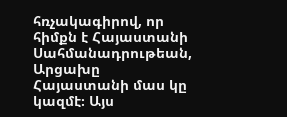հռչակագիրով, որ հիմքն է Հայաստանի Սահմանադրութեան, Արցախը Հայաստանի մաս կը կազմէ։ Այս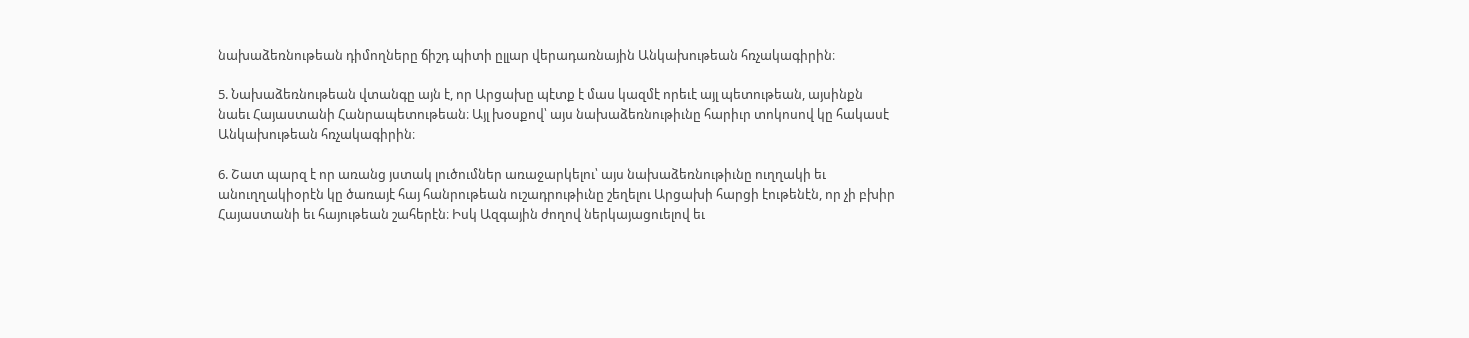նախաձեռնութեան դիմողները ճիշդ պիտի ըլլար վերադառնային Անկախութեան հռչակագիրին։

5. Նախաձեռնութեան վտանգը այն է, որ Արցախը պէտք է մաս կազմէ որեւէ այլ պետութեան, այսինքն նաեւ Հայաստանի Հանրապետութեան։ Այլ խօսքով՝ այս նախաձեռնութիւնը հարիւր տոկոսով կը հակասէ Անկախութեան հռչակագիրին։

6. Շատ պարզ է որ առանց յստակ լուծումներ առաջարկելու՝ այս նախաձեռնութիւնը ուղղակի եւ անուղղակիօրէն կը ծառայէ հայ հանրութեան ուշադրութիւնը շեղելու Արցախի հարցի էութենէն, որ չի բխիր Հայաստանի եւ հայութեան շահերէն։ Իսկ Ազգային ժողով ներկայացուելով եւ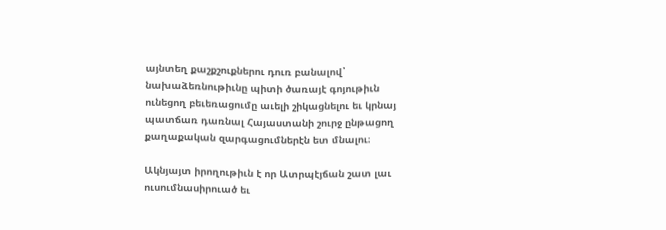այնտեղ քաշքշուքներու դուռ բանալով՝ նախաձեռնութիւնը պիտի ծառայէ գոյութիւն ունեցող բեւեռացումը աւելի շիկացնելու եւ կրնայ պատճառ դառնալ Հայաստանի շուրջ ընթացող քաղաքական զարգացումներէն ետ մնալու։

Ակնյայտ իրողութիւն է որ Ատրպէյճան շատ լաւ ուսումնասիրուած եւ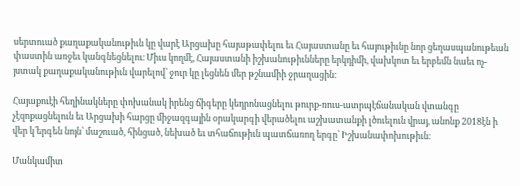սերտուած քաղաքականութիւն կը վարէ Արցախը հայաթափելու եւ Հայաստանը եւ հայութիւնը նոր ցեղասպանութեան փաստին առջեւ կանգնեցնելու։ Միւս կողմէ, Հայաստանի իշխանութիւնները երկդիմի, վախկոտ եւ երբեմն նաեւ ոչ-յստակ քաղաքականութիւն վարելով՝ ջուր կը լեցնեն մեր թշնամիի ջրաղացին։

Հայաքուէի հեղինակները փոխանակ իրենց ճիգերը կեդրոնացնելու թուրք-ռուս-ատրպէճանական վտանգը չէզոքացնելուն եւ Արցախի հարցը միջազգային օրակարգի վերածելու աշխատանքի լծուելուն վրայ, անոնք 2018էն ի վեր կ՛երգեն նոյն՝ մաշուած, հինցած, նեխած եւ տհաճութիւն պատճառող երգը՝ Իշխանափոխութիւն։

Մանկամիտ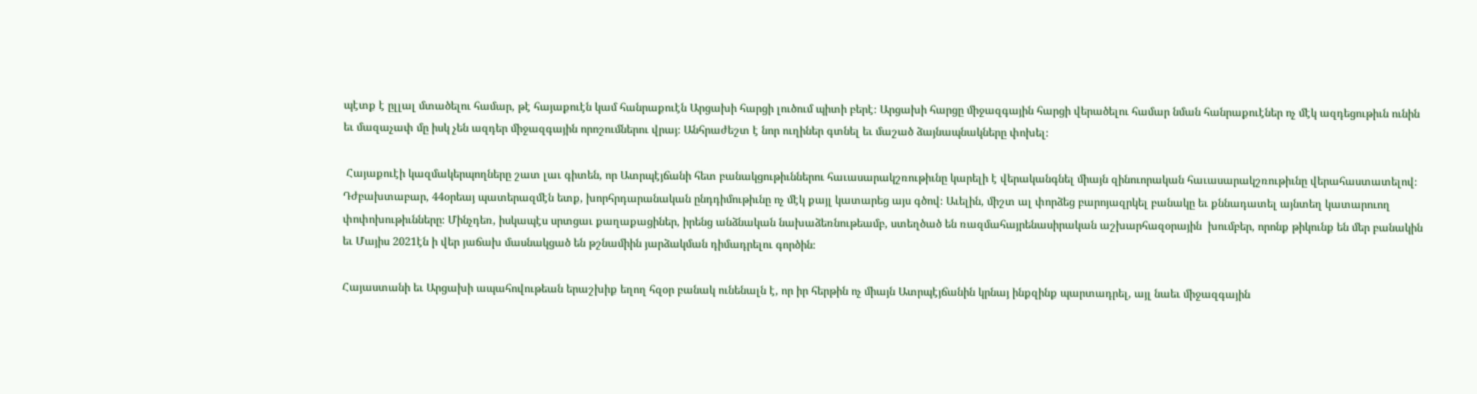պէտք է ըլլալ մտածելու համար, թէ հայաքուէն կամ հանրաքուէն Արցախի հարցի լուծում պիտի բերէ։ Արցախի հարցը միջազգային հարցի վերածելու համար նման հանրաքուէներ ոչ մէկ ազդեցութիւն ունին եւ մազաչափ մը իսկ չեն ազդեր միջազգային որոշումներու վրայ։ Անհրաժեշտ է նոր ուղիներ գտնել եւ մաշած ձայնապնակները փոխել։

 Հայաքուէի կազմակերպողները շատ լաւ գիտեն, որ Ատրպէյճանի հետ բանակցութիւններու հաւասարակշռութիւնը կարելի է վերականգնել միայն զինուորական հաւասարակշռութիւնը վերահաստատելով։ Դժբախտաբար, 44օրեայ պատերազմէն ետք, խորհրդարանական ընդդիմութիւնը ոչ մէկ քայլ կատարեց այս գծով։ Աւելին, միշտ ալ փորձեց բարոյազրկել բանակը եւ քննադատել այնտեղ կատարուող փոփոխութիւնները։ Մինչդեռ, իսկապէս սրտցաւ քաղաքացիներ, իրենց անձնական նախաձեռնութեամբ, ստեղծած են ռազմահայրենասիրական աշխարհազօրային  խումբեր, որոնք թիկունք են մեր բանակին եւ Մայիս 2021էն ի վեր յաճախ մասնակցած են թշնամիին յարձակման դիմադրելու գործին։

Հայաստանի եւ Արցախի ապահովութեան երաշխիք եղող հզօր բանակ ունենալն է, որ իր հերթին ոչ միայն Ատրպէյճանին կրնայ ինքզինք պարտադրել, այլ նաեւ միջազգային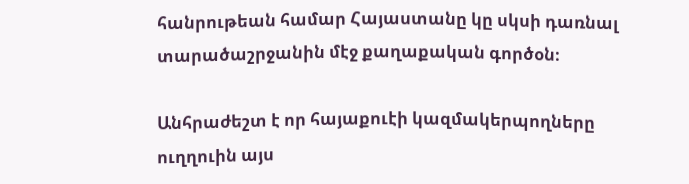հանրութեան համար Հայաստանը կը սկսի դառնալ տարածաշրջանին մէջ քաղաքական գործօն։

Անհրաժեշտ է որ հայաքուէի կազմակերպողները ուղղուին այս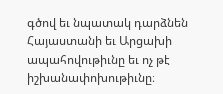գծով եւ նպատակ դարձնեն Հայաստանի եւ Արցախի ապահովութիւնը եւ ոչ թէ իշխանափոխութիւնը։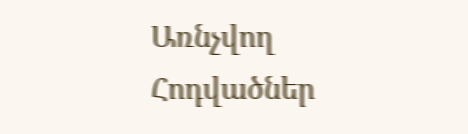Առնչվող Հոդվածներ